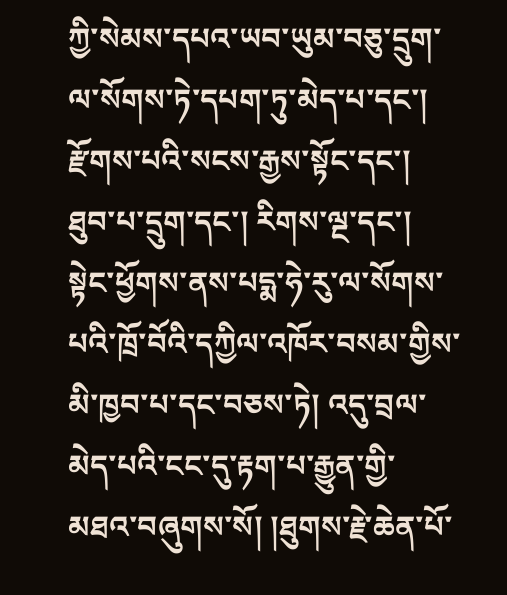ཀྱི་སེམས་དཔའ་ཡབ་ཡུམ་བཅུ་དྲུག་ལ་སོགས་ཏེ་དཔག་ཏུ་མེད་པ་དང་། རྫོགས་པའི་སངས་རྒྱས་སྟོང་དང་། ཐུབ་པ་དྲུག་དང་། རིགས་ལྔ་དང་། སྟེང་ཕྱོགས་ནས་པདྨ་ཧེ་རུ་ལ་སོགས་པའི་ཁྲོ་བོའི་དཀྱིལ་འཁོར་བསམ་གྱིས་མི་ཁྱབ་པ་དང་བཅས་ཏེ། འདུ་བྲལ་མེད་པའི་ངང་དུ་རྟག་པ་རྒྱུན་གྱི་མཐའ་བཞུགས་སོ། །ཐུགས་རྗེ་ཆེན་པོ་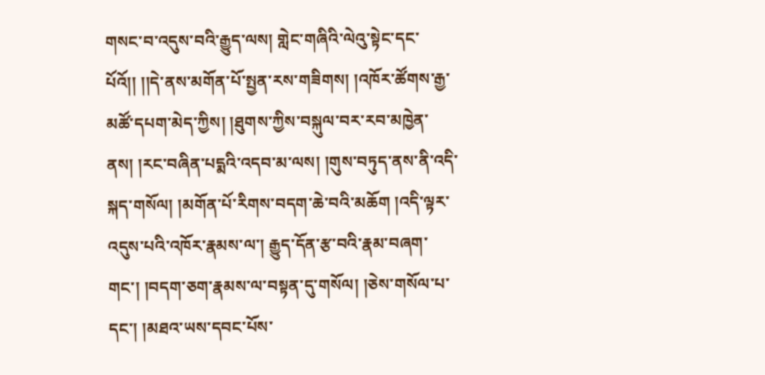གསང་བ་འདུས་བའི་རྒྱུད་ལས། གླེང་གཞིའི་ལེའུ་སྟེང་དང་པོའོ།། །།དེ་ནས་མགོན་པོ་སྤྱན་རས་གཟིགས། །འཁོར་ཚོགས་རྒྱ་མཚོ་དཔག་མེད་ཀྱིས། །ཐུགས་ཀྱིས་བསྐུལ་བར་རབ་མཁྱེན་ནས། །རང་བཞིན་པདྨའི་འདབ་མ་ལས། །གུས་བཏུད་ནས་ནི་འདི་སྐད་གསོལ། །མགོན་པོ་རིགས་བདག་ཆེ་བའི་མཆོག །འདི་ལྟར་འདུས་པའི་འཁོར་རྣམས་ལ་། རྒྱུད་དོན་རྩ་བའི་རྣམ་བཞག་གང་། །བདག་ཅག་རྣམས་ལ་བསྟན་དུ་གསོལ། །ཅེས་གསོལ་པ་དང་། །མཐའ་ཡས་དབང་པོས་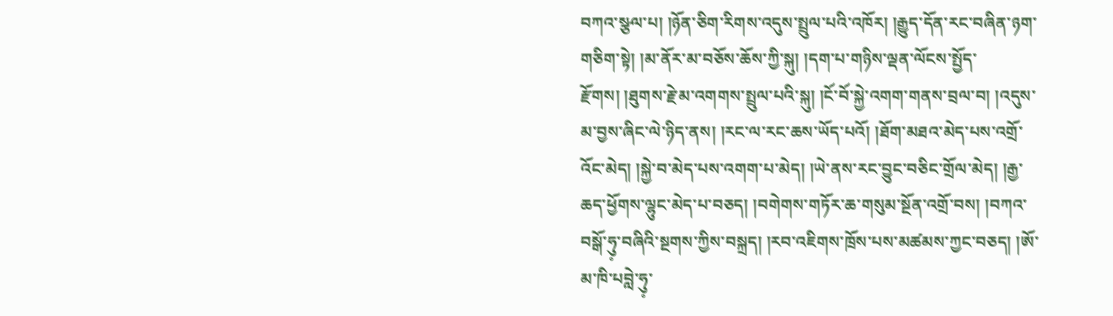བཀའ་སྩལ་པ། །ཉོན་ཅིག་རིགས་འདུས་སྤྲུལ་པའི་འཁོར། །རྒྱུད་དོན་རང་བཞིན་ཉག་གཅིག་སྟེ། །མ་ནོར་མ་བཅོས་ཆོས་ཀྱི་སྐུ། །དག་པ་གཉིས་ལྡན་ལོངས་སྤྱོད་རྫོགས། །ཐུགས་རྗེ་མ་འགགས་སྤྲུལ་པའི་སྐུ། །ངོ་བོ་སྐྱེ་འགག་གནས་བྲལ་བ། །འདུས་མ་བྱས་ཞིང་ལེ་ཉིད་ནས། །རང་ལ་རང་ཆས་ཡོད་པའོ། །ཐོག་མཐའ་མེད་པས་འགྲོ་འོང་མེད། །སྐྱེ་བ་མེད་པས་འགག་པ་མེད། །ཡེ་ནས་རང་བྱུང་བཅིང་གྲོལ་མེད། །རྒྱ་ཆད་ཕྱོགས་ལྷུང་མེད་པ་བཅད། །བགེགས་གཏོར་ཆ་གསུམ་སྔོན་འགྲོ་བས། །བཀའ་བསྒོ་ཧུ༷་བཞིའི་སྔགས་ཀྱིས་བསྐྲད། །རབ་འཇིགས་ཁྲོས་པས་མཚམས་ཀྱང་བཅད། །ཨོ་མ་ཁི་པབླེ་ཧུ༷་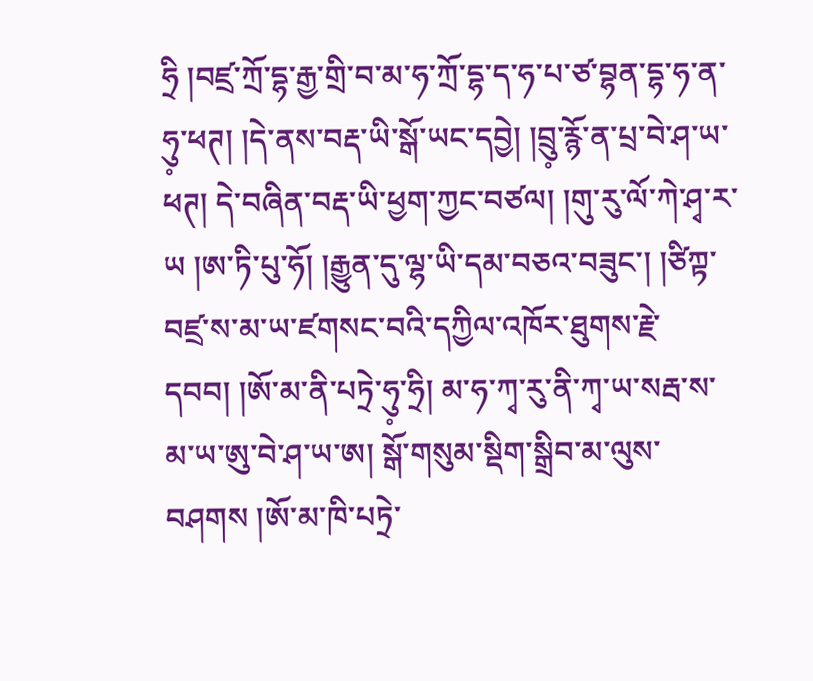ཧྲི །བཛྲ་ཀྲོ་དྷ་རྒྱ་གྲི་བ་མ་ཧ་ཀྲོ་དྷ་ད་ཧ་པ་ཙ་བྷན་དྷ་ཧ་ན་ཧུ༷་ཕཊ། །དེ་ནས་བརྡ་ཡི་སྒོ་ཡང་དབྱེ། །བྲུ༷་རྙོ་ན་པྲ་བེ་ཤ་ཡ་ཕཊ། དེ་བཞིན་བརྡ་ཡི་ཕྱག་ཀྱང་བཙལ། །གུ་རུ་ལོ་ཀེ་ཤྭ་ར་ཡ །ཨ་ཏི་པུ་ཧོ། །རྒྱུན་དུ་ལྷ་ཡི་དམ་བཅའ་བཟུང་། །ཙིཀྟ་བཛྲ་ས་མ་ཡ་ཛགསང་བའི་དཀྱིལ་འཁོར་ཐུགས་རྗེ་དབབ། །ཨོ་མ་ནི་པཏྲེ་ཧུ༷་ཧྲི། མ་ཧ་ཀྭ་རུ་ནི་ཀྭ་ཡ་སརྦ་ས་མ་ཡ་ཨུ་བེ་ཤ་ཡ་ཨ། སྒོ་གསུམ་སྡིག་སྒྲིབ་མ་ལུས་བཤགས །ཨོ་མ་ཁི་པཏྲེ་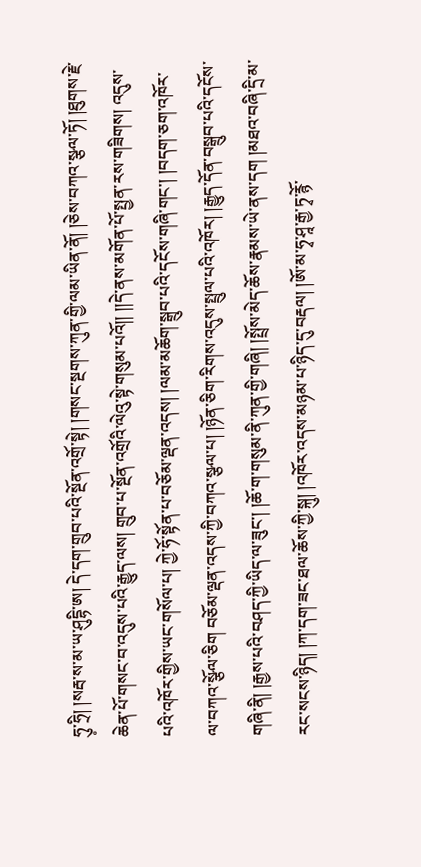ཧུ༷་ཧྲི། །སརྦ་ས་མ་ཡ་ཤུདྷི་ཨ། དེ་དག་གྲུབ་པའི་སྔོན་འགྲོ་སྟེ། །གསང་སྔགས་ཀུན་གྱི་ལམ་ཡིན་ནོ། །ཅེས་བཀའ་སྩལ་ཏོ། །ཐུགས་རྗེ་ཆེན་པོ་གསང་བ་འདུས་པའི་རྒྱུད་ལས། གྲུབ་པ་སྔོན་འགྲོའི་ལེའུ་སྟེ་གསུམ་པའོ།། །།དེ་ནས་མགོན་པོ་སྤྱན་རས་གཟིགས། འདུས་པའི་འཁོར་གྱིས་ཡང་གསོལ་པ། ཀྱེ་ཧོ་སྟོན་པ་བཅོམ་ལྡན་འདས། །ལམ་མཆོག་སྒྲུབ་པའི་དངོས་གཞི་གང་། །བདག་ཅག་འཁོར་ལ་བཀའ་སྩོལ་ཅིག བཅོམ་ལྡན་འདས་ཀྱི་བཀའ་སྩལ་པ། །ཉོན་ཅིག་རིགས་འདུས་སྤྲུལ་པའི་འཁོར། །རྒྱུད་དོན་བསྒྲུབ་པའི་དངོས་གཞི་ནི། །རྒྱས་པའི་བཤད་ཀྱི་ཡིད་ལ་ཟུང་། །ཆོ་ག་གསུམ་ནི་ཀུན་གྱི་གཞི། །སྤྲོས་མེད་ཆོས་རྣམས་ཡེ་ནས་དག །མཐའ་བཞི་དྲི་མ་རང་སངས་ཉིད། །ཀ་དག་ཟང་ཐལ་ཆོས་ཀྱི་སྐུ། །འཁོར་འདས་མཉམ་པ་ཉིད་དུ་བརྡལ། །ཨོ་མ་ཧྭ་ཤཱ་རྒྱ་ཏྭ་རྙོ་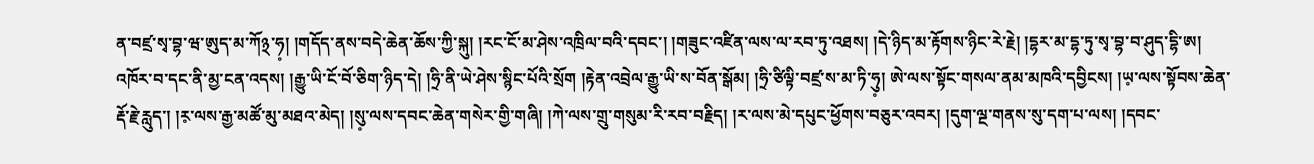ན་བཛྲ་སྭ་བྷ་ཝ་ཨུད་མ་ཀོ྅་ཧ༷། །གདོད་ནས་བདེ་ཆེན་ཆོས་ཀྱི་སྐུ། །རང་ངོ་མ་ཤེས་འཁྲིལ་བའི་དབང་། །གཟུང་འཛིན་ལས་ལ་རབ་ཏུ་འཐས། །དེ་ཉིད་མ་རྟོགས་ཉིང་རེ་རྗེ། །དྷར་མ་དྷ་ཏུ་སྭ་བྷ་བ་ཤུད་དྷི་ཨ། འཁོར་བ་དང་ནི་མྱ་ངན་འདས། །རྒྱུ་ཡི་ངོ་བོ་ཅིག་ཉིད་དེ། །ཧྲི་ནི་ཡེ་ཤེས་སྙིང་པོའི་སྲོག །རྟེན་འབྲེལ་རྒྱུ་ཡི་ས་བོན་སྒོམ། །ཧྲི་ཙིལྟི་བཛྲ་ས་མ་ཏི་ཧུ༷། ཨེ་ལས་སྟོང་གསལ་ནམ་མཁའི་དབྱིངས། །ཡ༷་ལས་སྟོབས་ཆེན་རྡོ་རྗེ་རླུད་། །ར༷་ལས་རྒྱ་མཚོ་མུ་མཐའ་མེད། །སུ༷་ལས་དབང་ཆེན་གསེར་གྱི་གཞི། །ཀེ་ལས་གྲུ་གསུམ་རི་རབ་བརྗིད། །ར་ལས་མེ་དཔུང་ཕྱོགས་བཅུར་འབར། །དུག་ལྔ་གནས་སུ་དག་པ་ལས། །དབང་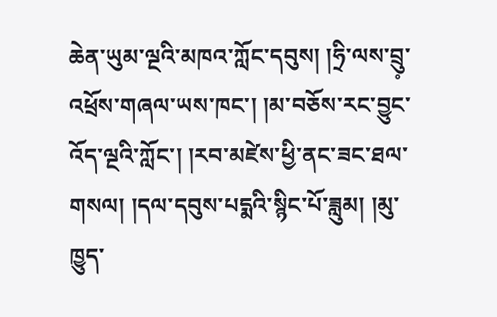ཆེན་ཡུམ་ལྔའི་མཁའ་ཀློང་དབུས། །ཧྲི་ལས་བྲུ༷་འཕྲོས་གཞལ་ཡས་ཁང་། །མ་བཅོས་རང་བྱུང་འོད་ལྔའི་ཀློང་། །རབ་མཛེས་ཕྱི་ནང་ཟང་ཐལ་གསལ། །དལ་དབུས་པདྨའི་སྙིང་པོ་ཟླུམ། །མུ་ཁྱུད་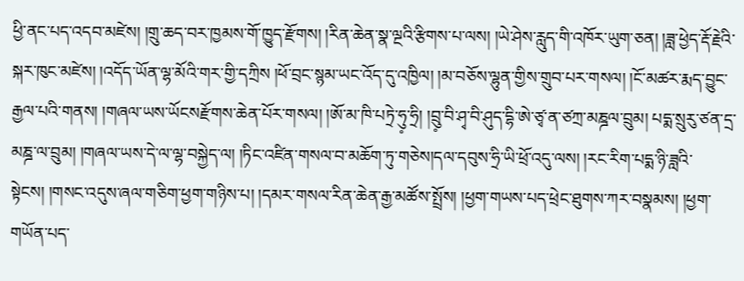ཕྱི་ནང་པད་འདབ་མཛེས། །གྲུ་ཆད་བར་ཁྱམས་གོ་ཁྱུད་རྫོགས། །རིན་ཆེན་སྣ་ལྔའི་རྩིགས་པ་ལས། །ཡེ་ཤེས་རླུད་གི་འཁོར་ཡུག་ཅན། །ཟླ་ཕྱེད་རྡོ་རྗེའི་སྐར་ཁུང་མཛེས། །འདོད་ཡོན་ལྷ་མོའི་གར་གྱི་དཀྲིས །ཕོ་བྲང་སྙམ་ཡང་འོད་དུ་འཁྱིལ། །མ་བཅོས་ལྷུན་གྱིས་གྲུབ་པར་གསལ། །ངོ་མཚར་རྨད་བྱུང་རྒྱལ་པའི་གནས། །གཞལ་ཡས་ཡོངསརྫོགས་ཆེན་པོར་གསལ། །ཨོ་མ་ཁི་པཏྲེ་ཧུ༷་ཧྲི། །བྲུ༷་བི་ཤྭ་བི་ཤུད་དྷི་ཨེ་ཙྭ་ན་ཙཀྲ་མཎྜལ་བྲུམ། པདྨ་སྲུརུ་ཙན་དྲ་མཎྜ་ལ་བྲུམ། །གཞལ་ཡས་དེ་ལ་ལྷ་བསྐྱེད་ལ། །ཏིང་འཛིན་གསལ་བ་མཆོག་ཏུ་གཅེས།དལ་དབུས་ཧྲི་ཡི་ཕྲོ་འདུ་ལས། །རང་རིག་པདྨ་ཉི་ཟླའི་སྟེངས། །གསང་འདུས་ཞལ་གཅིག་ཕྱག་གཉིས་པ། །དམར་གསལ་རིན་ཆེན་རྒྱ་མཚོས་སྤྲོས། །ཕྱག་གཡས་པད་ཕྲེང་ཐུགས་ཀར་བསྣམས། །ཕྱག་གཡོན་པད་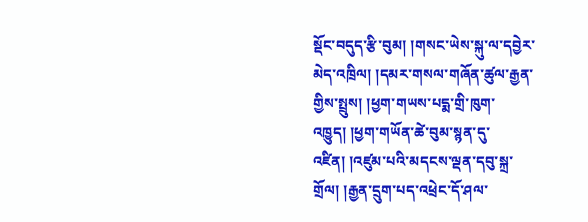སྡོང་བདུད་རྩི་བུམ། །གསང་ཡེས་སྐུ་ལ་དབྱེར་མེད་འཁྲིལ། །དམར་གསལ་གཞོན་ཚུལ་རྒྱན་གྱིས་སྤྲུས། །ཕྱག་གཡས་པདྨ་གྲི་ཁུག་འཁྱུད། །ཕྱག་གཡོན་ཚེ་བུམ་སྙན་དུ་འཛིན། །འཛུམ་པའི་མདངས་ལྡན་དབུ་སྐྲ་གྲོལ། །རྒྱན་དྲུག་པད་འཕྲེང་དོ་ཤལ་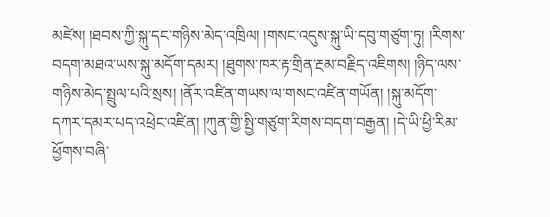མཛེས། །ཐབས་ཀྱི་སྐུ་དང་གཉིས་མེད་འཁྲིལ། །གསང་འདུས་སྐུ་ཡི་དབུ་གཙུག་ཏུ། །རིགས་བདག་མཐའ་ཡས་སྐུ་མདོག་དམར། །ཐུགས་ཁར་རྟ་གྲིན་རྔམ་བརྗིད་འཇིགས། །ཉིད་ལས་གཉིས་མེད་སྤྲུལ་པའི་སྲས། །ནོར་འཛིན་གཡས་ལ་གསང་འཛིན་གཡོན། །སྐུ་མདོག་དཀར་དམར་པད་འཕྲེང་འཛིན། །ཀུན་གྱི་སྤྱི་གཙུག་རིགས་བདག་བརྒྱན། །དེ་ཡི་ཕྱི་རིམ་ཕྱོགས་བཞི་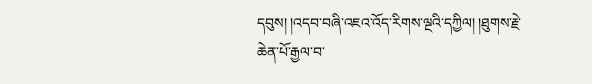དབུས། །འདབ་བཞི་འཇའ་འོད་རིགས་ལྔའི་དཀྱིལ། །ཐུགས་རྗེ་ཆེན་པོ་རྒྱལ་བ་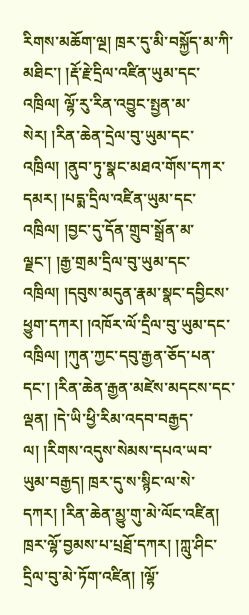རིགས་མཆོག་ལྔ། ཁྲར་དུ་མི་བསྐྱོད་མ་ཀི་མཐིང་། །རྡོ་རྗེ་དྲིལ་འཛིན་ཡུམ་དང་འཁྲིལ། ལྷོ་རུ་རིན་འབྱུང་སྤྱན་མ་སེར། །རིན་ཆེན་དྲེལ་བུ་ཡུམ་དང་འཁྲིལ། །ནུབ་ཏུ་སྣང་མཐའ་གོས་དཀར་དམར། །པདྨ་དྲིལ་འཛིན་ཡུམ་དང་འཁྲིལ། །བྱང་དུ་དོན་གྲུབ་སྒྲོན་མ་ལྗང་། །རྒྱ་གྲམ་དྲིལ་བུ་ཡུམ་དང་འཁྲིལ། །དབུས་མདུན་རྣམ་སྣང་དབྱིངས་ཕྱུག་དཀར། །འཁོར་ལོ་དྲིལ་བུ་ཡུམ་དང་འཁྲིལ། །ཀུན་ཀྱང་དབུ་རྒྱན་ཅོད་པན་དང་། །རིན་ཆེན་རྒྱན་མཛེས་མདངས་དང་ལྡན། །དེ་ཡི་ཕྱི་རིམ་འདབ་བརྒྱད་ལ། །རིགས་འདུས་སེམས་དཔའ་ཡབ་ཡུམ་བརྒྱད། ཁྲར་དུ་ས་སྙིང་ལ་སེ་དཀར། །རིན་ཆེན་མྱུ་གུ་མེ་ལོང་འཛིན། ཁྲར་ལྷོ་བྱམས་པ་པྲཐྲོ་དཀར། །ཀླུ་ཤིང་དྲིལ་བུ་མེ་ཏོག་འཛིན། །ལྷོ་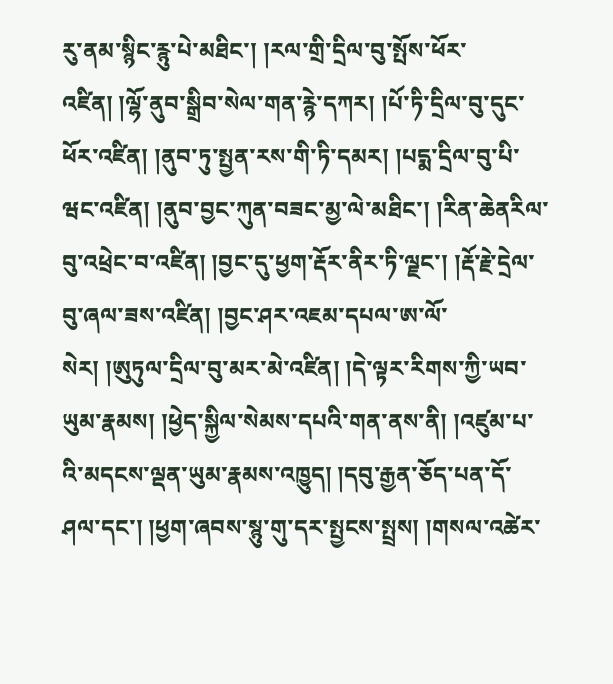རུ་ནམ་སྙིང་རྙུ་པེ་མཐིང་། །རལ་གྲི་དྲིལ་བུ་སྤོས་ཕོར་འཛིན། །ལྷོ་ནུབ་སྒྲིབ་སེལ་གན་རྙེ་དཀར། །པོ་ཏི་དྲིལ་བུ་དུང་ཕོར་འཛིན། །ནུབ་ཏུ་སྤྱན་རས་གི་ཏི་དམར། །པདྨ་དྲིལ་བུ་པི་ཝང་འཛིན། །ནུབ་བྱང་ཀུན་བཟང་མྱ་ལེ་མཐིང་། །རིན་ཆེནརིལ་བུ་འཕྲེང་བ་འཛིན། །བྱང་དུ་ཕྱག་རྡོར་ནིར་ཏི་ལྗང་། །རྡོ་རྗེ་དྲེལ་བུ་ཞལ་ཟས་འཛིན། །བྱང་ཤར་འཇམ་དཔལ་ཨ་ལོ་སེར། །ཨུཏུལ་དྲིལ་བུ་མར་མེ་འཛིན། །དེ་ལྟར་རིགས་ཀྱི་ཡབ་ཡུམ་རྣམས། །ཕྱེད་སྐྱིལ་སེམས་དཔའི་གན་ནས་ནི། །འཛུམ་པ་འི་མདངས་ལྡན་ཡུམ་རྣམས་འཁྱུད། །དབུ་རྒྱན་ཅོད་པན་དོ་ཤལ་དང་། །ཕྱག་ཞབས་སྙུ་གུ་དར་སྤྱངས་སྤྲས། །གསལ་འཚེར་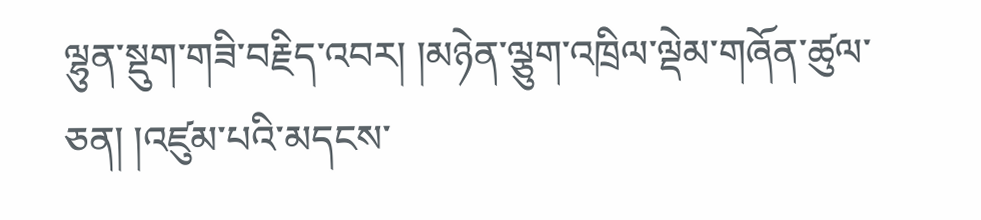ལྷུན་སྡུག་གཟི་བརྗིད་འབར། །མཉེན་ལྕུག་འཁྲིལ་ལྡེམ་གཞོན་ཚུལ་ཅན། །འཛུམ་པའི་མདངས་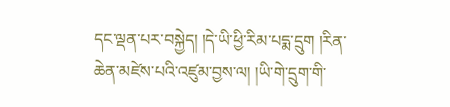དང་ལྡན་པར་བསྐྱེད། །དེ་ཡི་ཕྱི་རིམ་པདྨ་དྲུག །རིན་ཆེན་མཛེས་པའི་འཛུམ་བྱས་ལ། །ཡི་གེ་དྲུག་གི་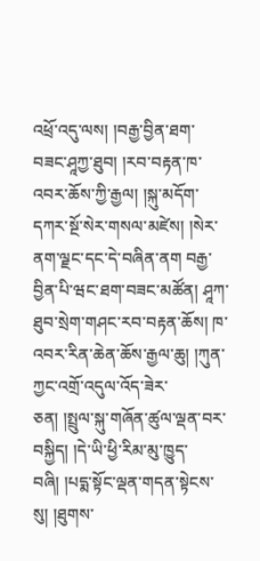འཕྲོ་འདུ་ལས། །བརྒྱ་བྱིན་ཐག་བཟང་ཤཱཀྱ་ཐུབ། །རབ་བརྟན་ཁ་འབར་ཆོས་ཀྱི་རྒྱལ། །སྐུ་མདོག་དཀར་སྔོ་སེར་གསལ་མཛེས། །སེར་ནག་ལྗང་དང་དེ་བཞིན་ནག བརྒྱ་བྱིན་པི་ཝང་ཐག་བཟང་མཚོན། ཤཱཀ་ཐུབ་སྲེག་གཤང་རབ་བརྟན་ཆོས། ཁ་འབར་རིན་ཆེན་ཆོས་རྒྱལ་ཆུ། །ཀུན་ཀྱང་འགྲོ་འདུལ་འོད་ཟེར་ཅན། །སྤྲུལ་སྐུ་གཞོན་ཚུལ་ལྡན་བར་བསྐྱིད། །དེ་ཡི་ཕྱི་རིམ་མུ་ཁྱུད་བཞི། །པདྨ་སྟོང་ལྡན་གདན་སྟེངས་སུ། །ཐུགས་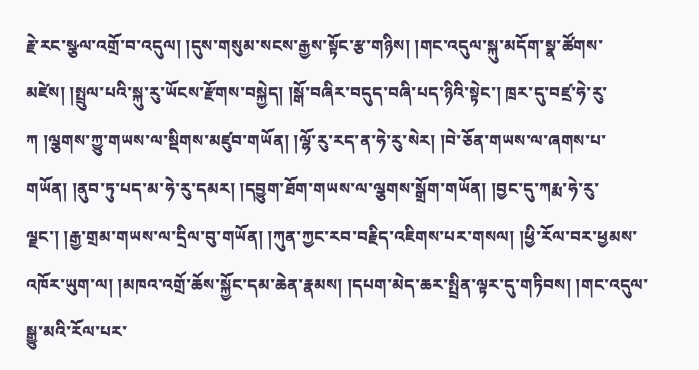རྗེ་རང་སྩལ་འགྲོ་བ་འདུལ། །དུས་གསུམ་སངས་རྒྱས་སྟོང་རྩ་གཉིས། །གང་འདུལ་སྐུ་མདོག་སྣ་ཚོགས་མཛེས། །སྤྲུལ་པའི་སྐུ་རུ་ཡོངས་རྫོགས་བསྐྱེད། །སྒོ་བཞིར་བདུད་བཞི་པད་ཉིའི་སྟེང་། ཁྲར་དུ་བཛྲ་ཧེ་རུ་ཀ །ལྕགས་ཀྱུ་གཡས་ལ་སྡིགས་མཛུབ་གཡོན། །ལྷོ་རུ་རད་ན་ཧེ་རུ་སེར། །བེ་ཅོན་གཡས་ལ་ཞགས་པ་གཡོན། །ནུབ་ཏུ་པད་མ་ཧེ་རུ་དམར། །དབྱུག་ཐོག་གཡས་ལ་ལྕགས་སྒྲོག་གཡོན། །བྱང་དུ་ཀརྨ་ཧེ་རུ་ལྗང་། །རྒྱ་གྲམ་གཡས་ལ་དྲིལ་བུ་གཡོན། །ཀུན་ཀྱང་རབ་བརྗིད་འཇིགས་པར་གསལ། །ཕྱི་རོལ་བར་ཕྱམས་འཁོར་ཡུག་ལ། །མཁའ་འགྲོ་ཆོས་སྐྱོང་དམ་ཆེན་རྣམས། །དཔག་མེད་ཆར་སྤྲིན་ལྟར་དུ་གཏིབས། །གང་འདུལ་སྒྱུ་མའི་རོལ་པར་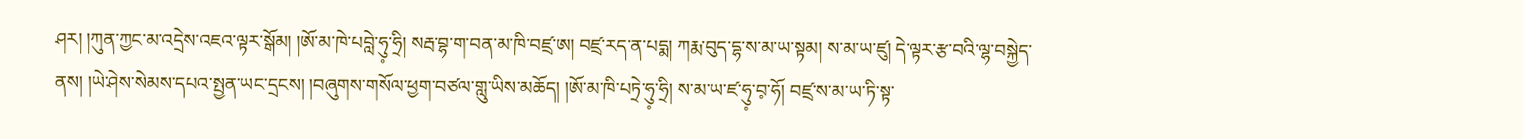ཤར། །ཀུན་ཀྱང་མ་འདྲེས་འཇའ་ལྟར་སྒོམ། །ཨོ་མ་ཁེ་པབླེ་ཧུ༷་ཧྲི། སརྦ་བྷ་ག་བན་མ་ཁི་བཛྲ་ཨ། བཛྲ་རད་ན་པདྨ། ཀརྨ་བུད་དྷ་ས་མ་ཡ་སྟམ། ས་མ་ཡ་ཛུ། དེ་ལྟར་རྩ་བའི་ལྷ་བསྐྱེད་ནས། །ཡེ་ཤེས་སེམས་དཔའ་སྤྱན་ཡང་དྲངས། །བཞུགས་གསོལ་ཕྱག་བཙལ་གླུ་ཡིས་མཆོད། །ཨོ་མ་ཁི་པཏྲེ་ཧུ༷་ཧྲི། ས་མ་ཡ་ཛ་ཧུ༷་བ༷་ཧོ། བཛྲ་ས་མ་ཡ་ཏི་སྟ་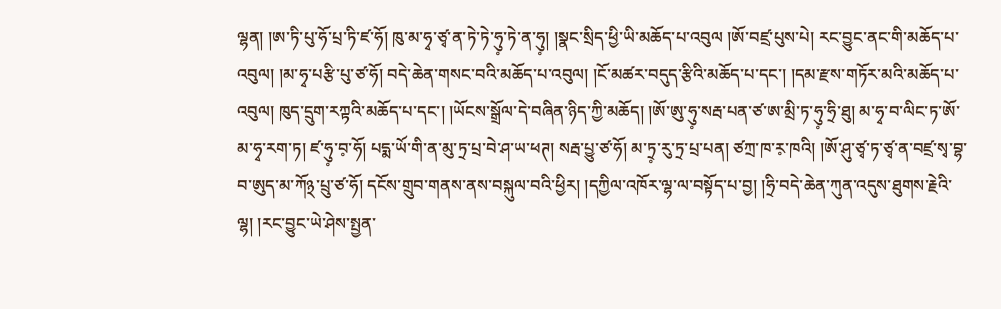ལྷན། །ཨ་ཏི་པུ་ཧོ་པྲ་ཏི་ཛ་ཧོ། ཁུ་མ་ཧྭ་ཙྭ་ན་ཏེ་ཏེ་ཧུ༷་ཏེ་ན་ཧུ༷། །སྣང་སྲིད་ཕྱི་ཡི་མཆོད་པ་འབུལ །ཨོ་བཛྲ་པུས་པེ། རང་བྱུང་ནང་གི་མཆོད་པ་འབུལ། །མ་ཧྭ་པརྩི་པུ་ཙ་ཧོ། བདེ་ཆེན་གསང་བའི་མཆོད་པ་འབུལ། །ངོ་མཚར་བདུད་རྩིའི་མཆོད་པ་དང་། །དམ་རྫས་གཏོར་མའི་མཆོད་པ་འབུལ། ཁུད་དྲུག་རཀྟའི་མཆོད་པ་དང་། །ཡོངས་སྒྲོལ་དེ་བཞིན་ཉིད་ཀྱི་མཆོད། །ཨོ་ཨུ་ཧུ༷་སརྦ་པན་ཙ་ཨ་མྲི་ཏ་ཧུ༷་ཧྲི་ཐུ། མ་ཧྭ་བ་ལིང་ཏ་ཨོ་མ་ཧྭ་རག་ཏ། ཛ་ཧུ༷་བ༷་ཧོ། པདྨ་ཡོ་གི་ན་མུ་ཏྲ་པྲ་བེ་ཤ་ཡ་ཕཊ། སརྦ་པྱུ་ཙ་ཧོ། མ་ཏྲ༷་རུ་ཏྲ་པྲ་པན། ཙཀྲ་ཁ་ར༷་ཁའི། །ཨོ་ཤུ་ཙྭ་ཏ་ཙྭ་ན་བཛྲ་སྭ་བྷ་བ་ཨུད་མ་ཀོ྅་པྲུ་ཙ་ཧོ། དངོས་གྲུབ་གནས་ནས་བསྐུལ་བའི་ཕྱིར། །དཀྱིལ་འཁོར་ལྷ་ལ་བསྟོད་པ་བྱ། །ཧྲི་བདེ་ཆེན་ཀུན་འདུས་ཐུགས་རྗེའི་ལྷ། །རང་བྱུང་ཡེ་ཤེས་སྤྱན་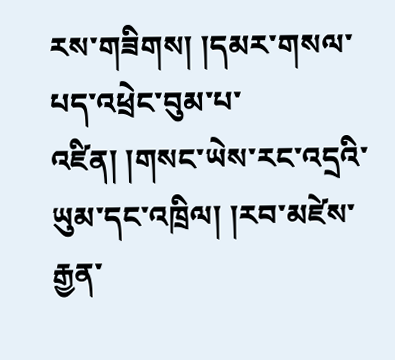རས་གཟིགས། །དམར་གསལ་པད་འཕྲེང་བུམ་པ་འཛིན། །གསང་ཡེས་རང་འདྲའི་ཡུམ་དང་འཁྲིལ། །རབ་མཛེས་རྒྱན་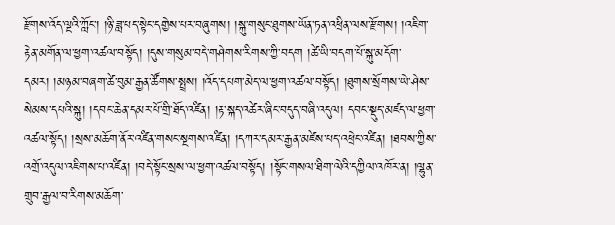རྫོགས་འོད་ལྔའི་ཀློང་། །ཉི་ཟླ་པད་སྟེང་དགྱེས་པར་བཞུགས། །སྐུ་གསུང་ཐུགས་ཡོན་ཏན་འཕྲིན་ལས་རྫོགས། །འཇིག་རྟེན་མགོན་ལ་ཕྱག་འཚལ་བསྟོད། །དུས་གསུམ་བདེ་གཤེགས་རིགས་ཀྱི་བདག །ཚེ་ཡི་བདག་པོ་སྐུ་མདོག་དམར། །མཉམ་བཞག་ཚེ་བུམ་རྒྱན་ཚོགས་སྤྲས། །འོད་དཔག་མེད་ལ་ཕྱག་འཚལ་བསྟོད། །ཐུགས་སྲོགས་ཡེ་ཤེས་སེམས་དཔའི་སྐུ། །དབང་ཆེན་དམར་པོ་གྲི་ཐོད་འཛིན། །རྟ་སྐད་འཚེར་ཞིང་བདུད་བཞི་འདུལ། དབང་སྡུད་མཛད་ལ་ཕྱག་འཚལ་སྟོད། །སྲས་མཆོག་ནོར་འཛིན་གསང་སྔགས་འཛིན། །དཀར་དམར་རྒྱན་མཛེས་པད་འཕྲེང་འཛིན། །ཐབས་ཀྱིས་འགྲོ་འདུལ་འཇིགས་པ་འཛིན། །བདེ་སྟོང་སྲས་ལ་ཕྱག་འཚལ་བསྟོད། །སྟོང་གསལ་ཐིག་ལེའི་དཀྱིལ་འཁོར་ན། །ལྷུན་གྲུབ་རྒྱལ་བ་རིགས་མཆོག་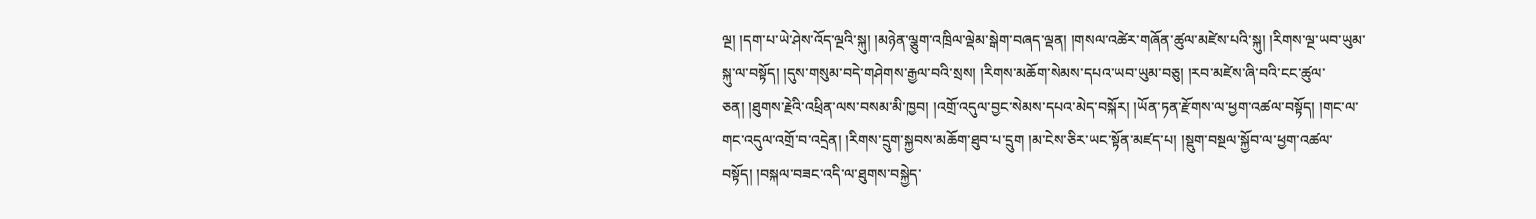ལྔ། །དག་པ་ཡེ་ཤེས་འོད་ལྔའི་སྐུ། །མཉེན་ལྕུག་འཁྲིལ་ལྡེམ་སྒེག་བཞད་ལྡན། །གསལ་འཚེར་གཞོན་ཚུལ་མཛེས་པའི་སྐུ། །རིགས་ལྔ་ཡབ་ཡུམ་སྐུ་ལ་བསྟོད། །དུས་གསུམ་བདེ་གཤེགས་རྒྱལ་བའི་སྲས། །རིགས་མཆོག་སེམས་དཔའ་ཡབ་ཡུམ་བཅུ། །རབ་མཛེས་ཞི་བའི་ངང་ཚུལ་ཅན། །ཐུགས་རྗེའི་འཕྲིན་ལས་བསམ་མི་ཁྱབ། །འགྲོ་འདུལ་བྱང་སེམས་དཔའ་མེད་བསྐོར། །ཡོན་ཏན་རྫོགས་ལ་ཕྱག་འཚལ་བསྟོད། །གང་ལ་གང་འདུལ་འགྲོ་བ་འདྲེན། །རིགས་དྲུག་སྐྱབས་མཆོག་ཐུབ་པ་དྲུག །མ་ངེས་ཅིར་ཡང་སྟོན་མཛད་པ། །སྡུག་བསྔལ་སྐྱོབ་ལ་ཕྱག་འཚལ་བསྟོད། །བསྐལ་བཟང་འདི་ལ་ཐུགས་བསྐྱེད་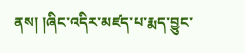ནས། །ཞིང་འདིར་མཛད་པ་རྨད་བྱུང་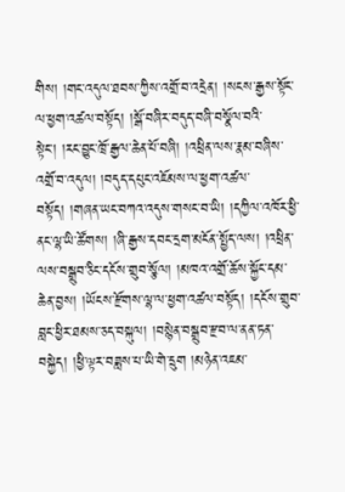གིས། །གང་འདུལ་ཐབས་ཀྱིས་འགྲོ་བ་འདྲེན། །སངས་རྒྱས་སྟོང་ལ་ཕྱག་འཚལ་བསྟོད། །སྒོ་བཞིར་བདུད་བཞི་བསྣོལ་བའི་སྟེང་། །རང་བྱུང་ཁྲོ་རྒྱལ་ཆེན་པོ་བཞི། །འཕྲིན་ལས་རྣམ་བཞིས་འགྲོ་བ་འདུལ། །བདུད་དཔུང་འཇོམས་ལ་ཕྱག་འཚལ་བསྟོད། །གཞན་ཡང་བཀའ་འདུས་གསང་བ་ཡི། །དཀྱིལ་འཁོར་ཕྱི་ནང་ལྷ་ཡི་ཚོགས། །ཞི་རྒྱས་དབང་དྲག་མངོན་སྤྱོད་ལས། །འཕྲིན་ལས་བསྒྲུབ་ཅིང་དངོས་གྲུབ་སྩོལ། །མཁའ་འགྲོ་ཆོས་སྐྱོང་དམ་ཆེན་བྱས། །ཡོངས་རྫོགས་ལྷ་ལ་ཕྱག་འཚལ་བསྟོད། །དངོས་གྲུབ་བླང་ཕྱིར་ཐམས་ཅད་བསྐུལ། །བསྙེན་བསྒྲུབ་རྫབ་ལ་ནན་ཏན་བསྐྱེད། །ཕྱི་ལྟར་བཟླས་པ་ཡི་གེ་དྲུག །མཉེན་འཇམ་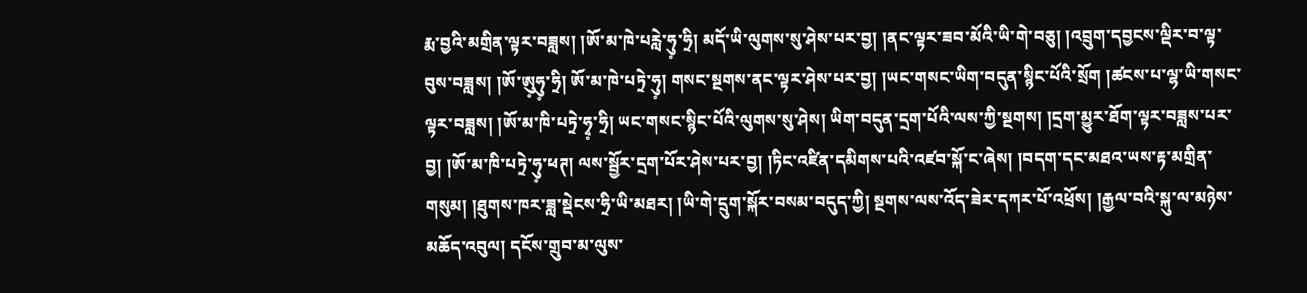རྨ་བྱའི་མགྲིན་ལྟར་བཟླས། །ཨོ་མ་ཁེ་པརླེ་ཧུ༷་ཧྲི། མདོ་ཡི་ལུགས་སུ་ཤེས་པར་བྱ། །ནང་ལྟར་ཟབ་མོའི་ཡི་གེ་བཅུ། །འབྲུག་དབྱངས་ལྡིར་བ་ལྟ་བུས་བཟླས། །ཨོ་ཨུ༷ཧུ༷་ཧྲི། ཨོ་མ་ཁེ་པཏྲེ་ཧུ༷། གསང་སྔགས་ནང་ལྟར་ཤེས་པར་བྱ། །ཡང་གསང་ཡིག་བདུན་སྙིང་པོའི་སྲོག །ཚངས་པ་ལྷ་ཡི་གསང་ལྟར་བཟླས། །ཨོ་མ་ཁི་པཏྲེ་ཧྭ༷་ཧྲི། ཡང་གསང་སྙིང་པོའི་ལུགས་སུ་ཤེས། ཡིག་བདུན་དྲག་པོའི་ལས་ཀྱི་སྔགས། །དྲག་མྱུར་ཐོག་ལྟར་བཟླས་པར་བྱ། །ཨོ་མ་ཁི་པཏྲེ་ཧུ༷་ཕཊ། ལས་སྦྱོར་དྲག་པོར་ཤེས་པར་བྱ། །ཏིང་འཛིན་དམིགས་པའི་འཛབ་སྐོ་ང་ཞེས། །བདག་དང་མཐའ་ཡས་རྟ་མགྲིན་གསུམ། །ཐུགས་ཁར་ཟླ་སྡེངས་ཧྲི་ཡི་མཐར། །ཡི་གེ་དྲུག་སྐོར་བསམ་བདུད་ཀྱི། སྔགས་ལས་འོད་ཟེར་དཀར་པོ་འཕྲོས། །རྒྱལ་བའི་སྐུ་ལ་མཉེས་མཆོད་འབུལ། དངོས་གྲུབ་མ་ལུས་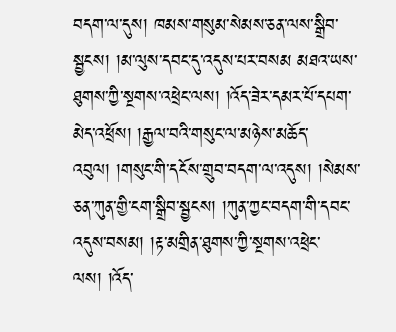བདག་ལ་དུས། ཁམས་གསུམ་སེམས་ཅན་ལས་སྒྲིབ་སྦྱངས། །མ་ལུས་དབང་དུ་འདུས་པར་བསམ མཐའ་ཡས་ཐུགས་ཀྱི་སྔགས་འཕྲེང་ལས། །འོད་ཟེར་དམར་པོ་དཔག་མེད་འཕྲོས། །རྒྱལ་བའི་གསུང་ལ་མཉེས་མཆོད་འབུལ། །གསུང་གི་དངོས་གྲུབ་བདག་ལ་འདུས། །སེམས་ཅན་ཀུན་གྱི་ངག་སྒྲིབ་སྦྱངས། །ཀུན་ཀྱང་བདག་གི་དབང་འདུས་བསམ། །རྟ་མགྲིན་ཐུགས་ཀྱི་སྔགས་འཕྲེང་ལས། །འོད་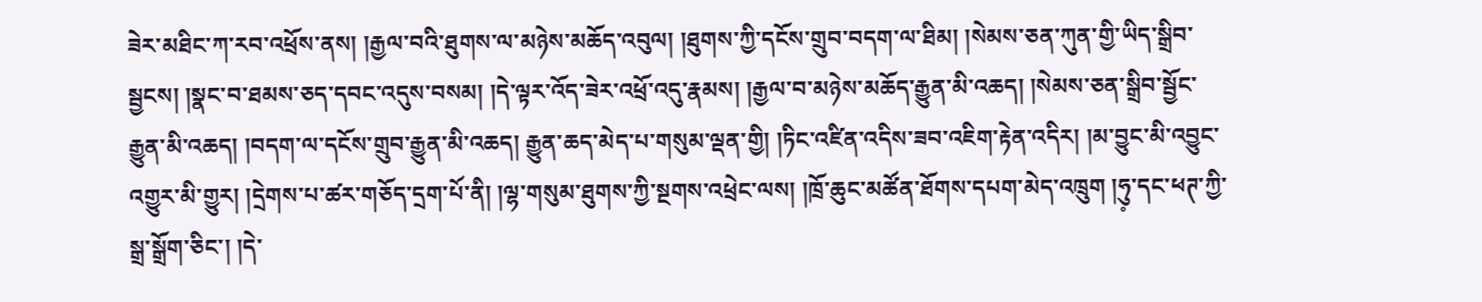ཟེར་མཐིང་ཀ་རབ་འཕྲོས་ནས། །རྒྱལ་བའི་ཐུགས་ལ་མཉེས་མཆོད་འབུལ། །ཐུགས་ཀྱི་དངོས་གྲུབ་བདག་ལ་ཐིམ། །སེམས་ཅན་ཀུན་གྱི་ཡིད་སྒྲིབ་སྦྱངས། །སྣང་བ་ཐམས་ཅད་དབང་འདུས་བསམ། །དེ་ལྟར་འོད་ཟེར་འཕྲོ་འདུ་རྣམས། །རྒྱལ་བ་མཉེས་མཆོད་རྒྱུན་མི་འཆད། །སེམས་ཅན་སྒྲིབ་སྦྱོང་རྒྱུན་མི་འཆད། །བདག་ལ་དངོས་གྲུབ་རྒྱུན་མི་འཆད། རྒྱུན་ཆད་མེད་པ་གསུམ་ལྡན་གྱི། །ཏིང་འཛིན་འདིས་ཟབ་འཇིག་རྟེན་འདིར། །མ་བྱུང་མི་འབྱུང་འགྱུར་མི་གྱུར། །དྲེགས་པ་ཚར་གཅོད་དྲག་པོ་ནི། །ལྷ་གསུམ་ཐུགས་ཀྱི་སྔགས་འཕྲེང་ལས། །ཁྲོ་ཆུང་མཚོན་ཐོགས་དཔག་མེད་འཁྲུག །ཧུ༷་དང་ཕཊ་ཀྱི་སྒྲ་སྒྲོག་ཅིང་། །དེ་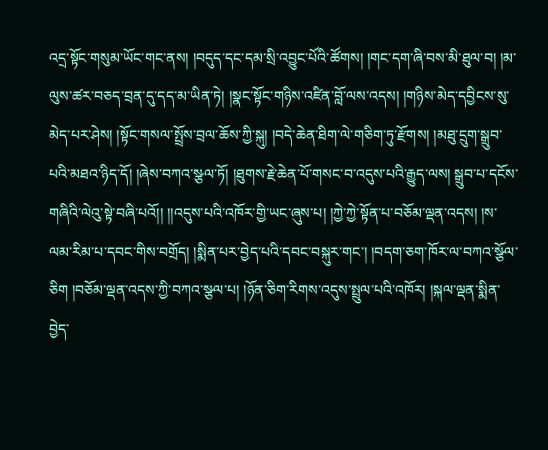འདྲ་སྟོང་གསུམ་ཡོང་གང་ནས། །བདུད་དང་དམ་སྲི་འབྱུང་པོའི་ཚོགས། །གང་དག་ཞི་བས་མི་ཐུལ་བ། །མ་ལུས་ཚར་བཅད་བྲན་དུ་དད་མ་ཡིན་ཏེ། །སྣང་སྟོང་གཉིས་འཛིན་བློ་ལས་འདས། །གཉིས་མེད་དབྱིངས་སུ་མེད་པར་ཤེས། །སྟོང་གསལ་སྤྲོས་བྲལ་ཆོས་ཀྱི་སྐུ། །བདེ་ཆེན་ཐིག་ལེ་གཅིག་ཏུ་རྫོགས། །མཐུ་དྲུག་སྒྲུབ་པའི་མཐའ་ཉིད་དོ། །ཞེས་བཀའ་སྩལ་ཏོ། །ཐུགས་རྗེ་ཆེན་པོ་གསང་བ་འདུས་པའི་རྒྱུད་ལས། སྒྲུབ་པ་དངོས་གཞིའི་ལེའུ་སྟེ་བཞི་པའོ།། །།འདུས་པའི་འཁོར་གྱི་ཡང་ཞུས་པ། །ཀྱེ་ཀྱེ་སྟོན་པ་བཅོམ་ལྡན་འདས། །ས་ལམ་རིམ་པ་དབང་གིས་བགྲོད། །སྨིན་པར་བྱེད་པའི་དབང་བསྐུར་གང་། །བདག་ཅག་ཁོར་ལ་བཀའ་སྩོལ་ཅིག །བཅོམ་ལྡན་འདས་ཀྱི་བཀའ་སྩལ་པ། །ཉོན་ཅིག་རིགས་འདུས་སྤྲུལ་པའི་འཁོར། །སྐལ་ལྡན་སྨིན་བྱེད་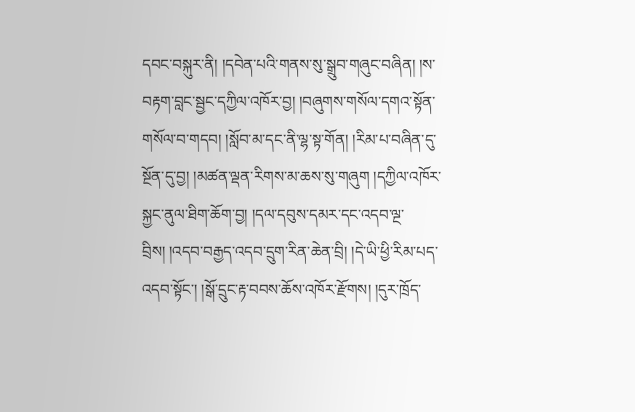དབང་བསྐུར་ནི། །དབེན་པའི་གནས་སུ་སྒྲུབ་གཞུང་བཞིན། །ས་བརྟག་བླང་སྦྱང་དཀྱིལ་འཁོར་བྱ། །བཞུགས་གསོལ་དགའ་སྟོན་གསོལ་བ་གདབ། །སློབ་མ་དང་ནི་ལྷ་སྟ་གོན། །རིམ་པ་བཞིན་དུ་སྔོན་དུ་བྱ། །མཚན་ལྡན་རིགས་མ་ཆས་སུ་གཞུག །དཀྱིལ་འཁོར་སྐྱང་ནུལ་ཐིག་ཆོག་བྱ། །དལ་དབུས་དམར་དང་འདབ་ལྔ་བྲིས། །འདབ་བརྒྱད་འདབ་དྲུག་རིན་ཆེན་བྲི། །དེ་ཡི་ཕྱི་རིམ་པད་འདབ་སྟོང་། །སྒོ་དྲུང་རྟ་བབས་ཆོས་འཁོར་རྫོགས། །དུར་ཁྲོད་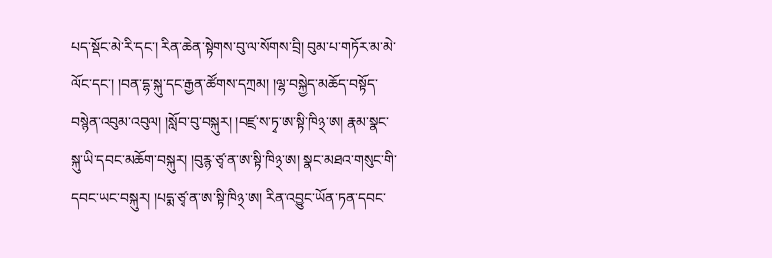པད་སྡོང་མེ་རི་དང་། རིན་ཆེན་སྟེགས་བུ་ལ་སོགས་བྲི། བུམ་པ་གཏོར་མ་མེ་ལོང་དང་། །བན་དྷ་སྐུ་དང་རྒྱན་ཚོགས་དཀྲམ། །ལྷ་བསྐྱེད་མཆོད་བསྟོད་བསྙེན་འབུམ་འབུལ། །སློབ་བུ་བསྐུར། །བཛྲ་ས་ཏྭ་ཨ་སྟི་ཁི྅་ཨ། རྣམ་སྣང་སྐུ་ཡི་དབང་མཆོག་བསྐུར། །བུརྙ་ཙྭ་ན་ཨ་སྟི་ཁི྅་ཨ། སྣང་མཐའ་གསུང་གི་དབང་ཡང་བསྐུར། །པདྨ་ཙྭ་ན་ཨ་སྟི་ཁི྅་ཨ། རིན་འབྱུང་ཡོན་ཏན་དབང་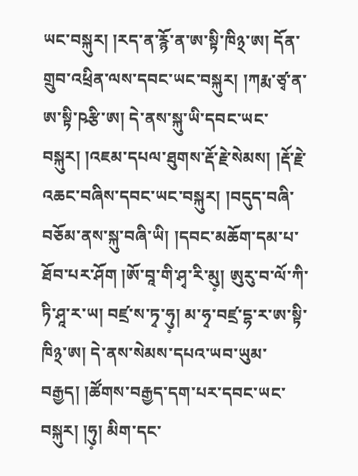ཡང་བསྐུར། །རད་ན་རྙོ་ན་ཨ་སྟི་ཁི྅་ཨ། དོན་གྲུབ་འཕྲིན་ལས་དབང་ཡང་བསྐུར། །ཀརྨ་ཙྭ་ན་ཨ་སྟི་ཥརྩི་ཨ། དེ་ནས་སྐུ་ཡི་དབང་ཡང་བསྐུར། །འཇམ་དཔལ་ཐུགས་རྡོ་རྗེ་སེམས། །རྡོ་རྗེ་འཆང་བཞིས་དབང་ཡང་བསྐུར། །བདུད་བཞི་བཅོམ་ནས་སྐུ་བཞི་ཡི། །དབང་མཆོག་དམ་པ་ཐོབ་པར་ཤོག །ཨོ་བཱ་གི་ཤྭ་རི་མུ༷། ཨུརུ་བ་ལོ་ཀི་ཏི་ཤཱ་ར་ཡ། བཛྲ་ས་ཏྭ་ཧུ༷། མ་ཧྭ་བཛྲ་དྷ་ར་ཨ་སྟི་ཁི྅་ཨ། དེ་ནས་སེམས་དཔའ་ཡབ་ཡུམ་བརྒྱད། །ཚོགས་བརྒྱད་དག་པར་དབང་ཡང་བསྐུར། །ཧུ༷། མིག་དང་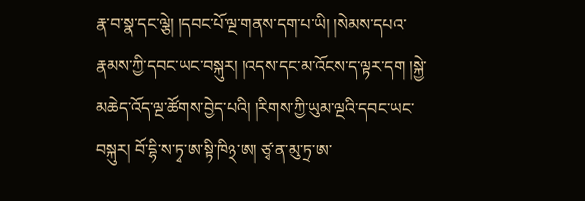རྣ་བ་སྣ་དང་ལྕེ། །དབང་པོ་ལྔ་གནས་དག་པ་ཡི། །སེམས་དཔའ་རྣམས་ཀྱི་དབང་ཡང་བསྐུར། །འདས་དང་མ་འོངས་ད་ལྟར་དག །སྐྱེ་མཆེད་འོད་ལྔ་ཚོགས་བྱེད་པའི། །རིགས་ཀྱི་ཡུམ་ལྔའི་དབང་ཡང་བསྐུར། བོ་དྷི་ས་ཏྭ་ཨ་སྟི་ཁི྅་ཨ། ཙྭ་ན་མུ་ཏྲ་ཨ་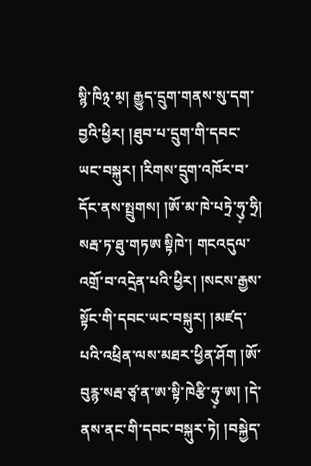སྙི་ཁི྅་མ༷། རྒྱུད་དྲུག་གནས་སུ་དག་བྱའི་ཕྱིར། །ཐུབ་པ་དྲུག་གི་དབང་ཡང་བསྐུར། །རིགས་དྲུག་འཁོར་བ་དོང་ནས་སྤྲུགས། །ཨོ་མ་ཁེ་པཏྲེ་ཧུ༷་ཧྲི། སརྦ་ཏ་ཐུ་གཏཨ སྟིཁེ་། གངའདུལ་འགྲོ་བ་འདྲེན་པའི་ཕྱིར། །སངས་རྒྱས་སྟོང་གི་དབང་ཡང་བསྐུར། །མཛད་པའི་འཕྲིན་ལས་མཐར་ཕྱིན་ཤོག །ཨོ་བུརྙ་སརྦ་ཙྭ་ན་ཨ་སྟི་ཁེརྩི་ཧུ༷་ཨ། །དེ་ནས་ནང་གི་དབང་བསྐུར་ཏེ། །བསྐྱེད་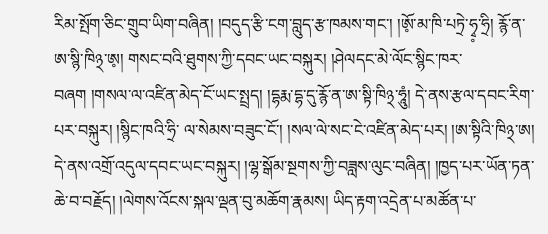རིམ་སྤོག་ཅིང་གྲུབ་ཡིག་བཞིན། །བདུད་རྩི་ངག་བླུད་རྩ་ཁམས་གང་། །ཨོ༷་མ་ཁི་པཏྲེ་ཧྭ༷་ཧྲི། རྙོ་ན་ཨ་སྙི་ཁི྅་ཨ༷། གསང་བའི་ཐུགས་ཀྱི་དབང་ཡང་བསྐུར། །ཤེལདང་མེ་ལོང་སྙིང་ཁར་བཞག །གསལ་ལ་འཛིན་མེད་ངོ་ཡང་སྤྲད། །དྷརྨ་དྷ་དུ་རྙོ་ན་ཨ་སྟི་ཁི྅་ཧཱུཾ། དེ་ནས་རྩལ་དབང་རིག་པར་བསྐུར། །སྙིང་ཁའི་ཧྲི་ ལ་སེམས་བཟུང་ངོ་། །སལ་ལེ་སང་ངེ་འཛིན་མེད་པར། །ཨ་སྟིའི་ཁི྅་ཨ། དེ་ནས་འགྲོ་འདུལ་དབང་ཡང་བསྐུར། །ལྷ་སྒོམ་སྔགས་ཀྱི་བཟླས་ལུང་བཞིན། །ཁྱད་པར་ཡོན་ཏན་ཆེ་བ་བརྗོད། །ལེགས་འོངས་སྐལ་ལྡན་བུ་མཆོག་རྣམས། ཡིད་རྟག་འདྲེན་པ་མཚོན་པ་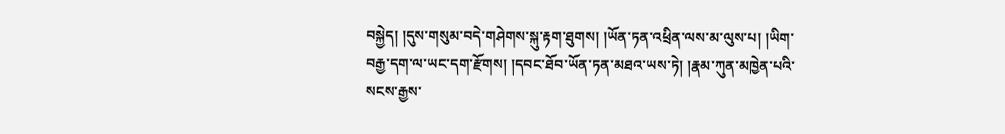བསྐྱེད། །དུས་གསུམ་བདེ་གཤེགས་སྐུ་རྟག་ཐུགས། །ཡོན་ཏན་འཕྲིན་ལས་མ་ལུས་པ། །ཡིག་བརྒྱ་དག་ལ་ཡང་དག་རྫོགས། །དབང་ཐོབ་ཡོན་ཏན་མཐའ་ཡས་ཏེ། །རྣམ་ཀུན་མཁྱེན་པའི་སངས་རྒྱས་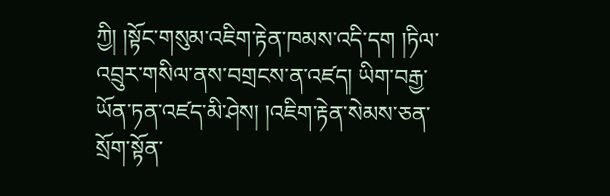ཀྱི། །སྟོང་གསུམ་འཇིག་རྟེན་ཁམས་འདི་དག །ཏིལ་འབྲུར་གསིལ་ནས་བགྲངས་ན་འཛད། ཡིག་བརྒྱ་ཡོན་ཏན་འཛད་མི་ཤེས། །འཇིག་རྟེན་སེམས་ཅན་སྲོག་སྟོན་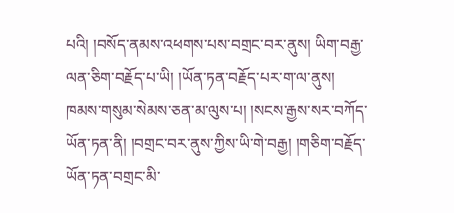པའི། །བསོད་ནམས་འཕགས་པས་བགྲང་བར་ནུས། ཡིག་བརྒྱ་ལན་ཅིག་བརྗོད་པ་ཡི། །ཡོན་ཏན་བརྗོད་པར་ག་ལ་ནུས། ཁམས་གསུམ་སེམས་ཅན་མ་ལུས་པ། །སངས་རྒྱས་སར་བཀོད་ཡོན་ཏན་ནི། །བགྲང་བར་ནུས་ཀྱིས་ཡི་གེ་བརྒྱ། །གཅིག་བརྗོད་ཡོན་ཏན་བགྲང་མི་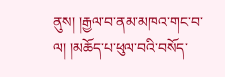ནུས། །རྒྱལ་བ་ནམ་མཁའ་གང་བ་ལ། །མཆོད་པ་ཕུལ་བའི་བསོད་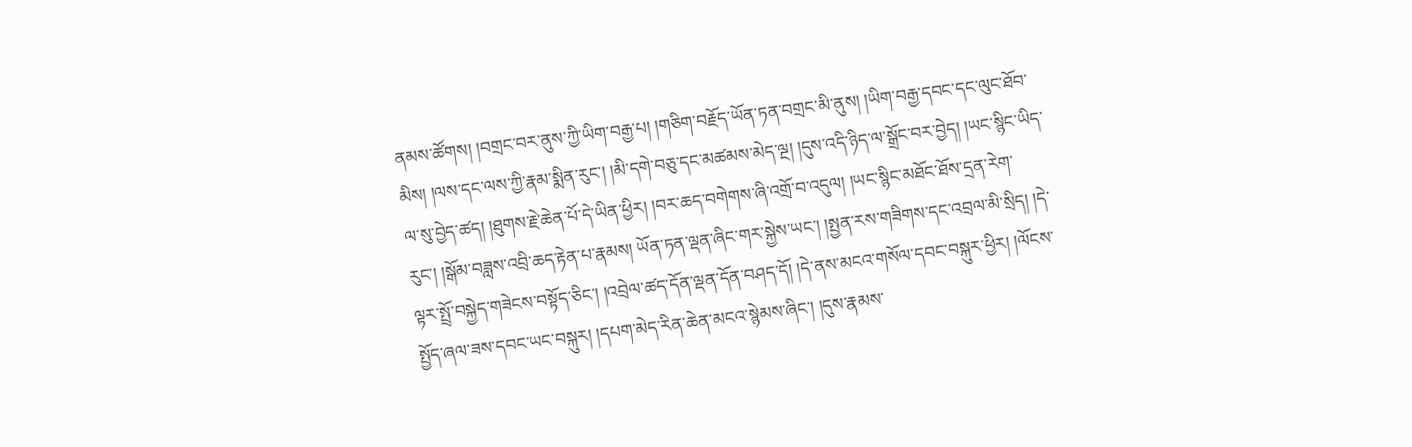ནམས་ཚོགས། །བགྲང་བར་ནུས་ཀྱི་ཡིག་བརྒྱ་པ། །གཅིག་བརྗོད་ཡོན་ཏན་བགྲང་མི་ནུས། །ཡིག་བརྒྱ་དབང་དང་ལུང་ཐོབ་མིས། །ལས་དང་ལས་ཀྱི་རྣམ་སྨིན་རུང་། །མི་དགེ་བཅུ་དང་མཚམས་མེད་ལྔ། །དུས་འདི་ཉིད་ལ་སྒྲོང་བར་བྱེད། །ཡང་སྙིང་ཡིད་ལ་སུ་བྱེད་ཚད། །ཐུགས་རྗེ་ཆེན་པོ་དེ་ཡིན་ཕྱིར། །བར་ཆད་བགེགས་ཞི་འགྲོ་བ་འདུལ། །ཡང་སྙིང་མཐོང་ཐོས་དྲན་རེག་རུང་། །སྒོམ་བཟླས་འབྲི་ཆད་རྟེན་པ་རྣམས། ཡོན་ཏན་ལྡན་ཞིང་གར་སྐྱེས་ཡང་། །སྤྱན་རས་གཟིགས་དང་འབྲལ་མི་སྲིད། །དེ་ལྟར་སྤྲོ་བསྐྱེད་གཟེངས་བསྟོད་ཅིང་། །འབྲེལ་ཚད་དོན་ལྡན་དོན་བཤད་དོ། །དེ་ནས་མངའ་གསོལ་དབང་བསྐུར་ཕྱིར། །ལོངས་སྤྱོད་ཞལ་ཟས་དབང་ཡང་བསྐུར། །དཔག་མེད་རིན་ཆེན་མངའ་སྙེམས་ཞིང་། །དུས་རྣམས་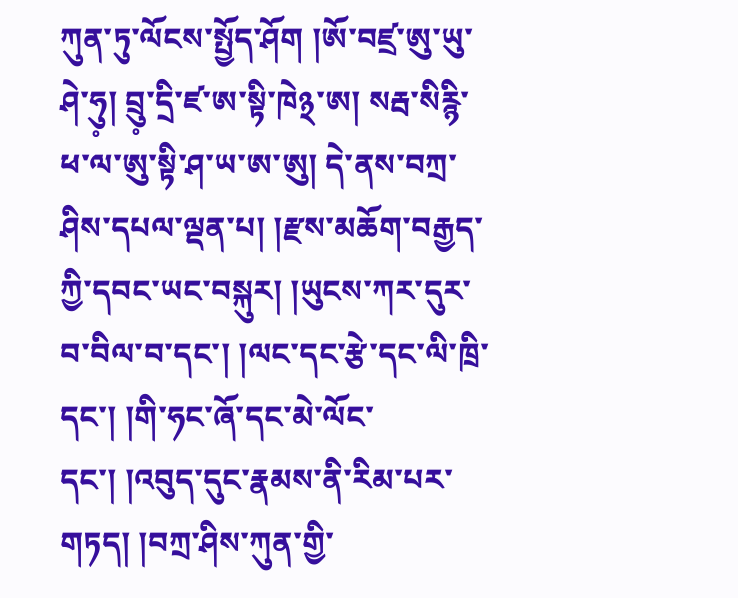ཀུན་ཏུ་ལོངས་སྤྱོད་ཤོག །ཨོ་བཛྲ་ཨུ་ཡུ་ཤེ་ཧུ༷། བྲུ༷་དྲི་ཛ་ཨ་སྟི་ཁེ྅་ཨ། སརྦ་སིརྙི་ཕ་ལ་ཨུ་སྟི་ཤ་ཡ་ཨ་ཨུ། དེ་ནས་བཀྲ་ཤིས་དཔལ་ལྡན་པ། །རྫས་མཆོག་བརྒྱད་ཀྱི་དབང་ཡང་བསྐུར། །ཡུངས་ཀར་དུར་བ་བིལ་བ་དང་། །ལང་དང་རྩེ་དང་ལི་ཁྲི་དང་། །གི་ཧང་ཞོ་དང་མེ་ལོང་དང་། །འབུད་དུང་རྣམས་ནི་རིམ་པར་གཏད། །བཀྲ་ཤིས་ཀུན་གྱི་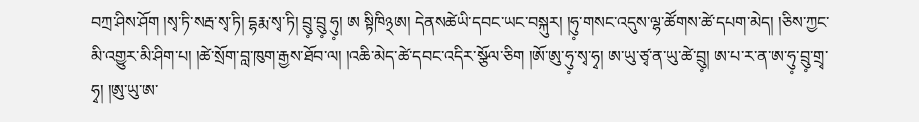བཀྲ་ཤིས་ཤོག །སྭ་ཏི་སརྦ་སྭ་ཏི། དྷརྨ་སྭ་ཏི། བྲུ༷་བྲུ༷ ཧུ༷། ཨ སྟིཁི྅ཨ། དེནསཚེཡི་དབང་ཡང་བསྐུར། །ཧུ༷་གསང་འདུས་ལྷ་ཚོགས་ཚེ་དཔག་མེད། །ཅིས་ཀྱང་མི་འགྱུར་མི་ཤིག་པ། །ཚེ་སྲོག་བླ་ཁུག་རྒྱས་ཐོབ་ལ། །འཆི་མེད་ཚེ་དབང་འདིར་སྩོལ་ཅིག །ཨོ་ཨུ་ཧུ༷་སྭ་ཧྭ། ཨ་ཡུ་ཙྭ་ན་ཡུ་ཚེ་བྲུ༷། ཨ་པ་ར་ན་ཨ་ཧུ༷་བྲུ༷་གྲྭ་ཧྭ། །ཨུ་ཡུ་ཨ་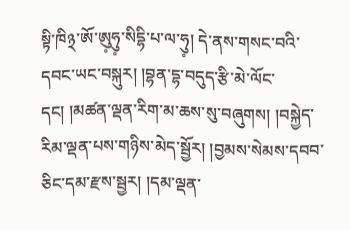སྟི་ཁི྅་ཨོ་ཨུ༷ཧུ༷་སིདྷི་པ་ལ་ཧུ༷། དེ་ནས་གསང་བའི་དབང་ཡང་བསྐུར། །བྷན་དྷ་བདུད་རྩི་མེ་ལོང་དང། །མཚན་ལྡན་རིག་མ་ཆས་སུ་བཞུགས། །བསྐྱེད་རིམ་ལྡན་པས་གཉིས་མེད་སྦྱོར། །བྱམས་སེམས་དབབ་ཅིང་དམ་རྫས་སྦྱར། །དམ་ལྡན་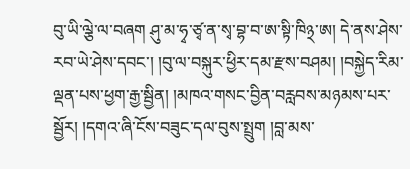བུ་ཡི་ལྕེ་ལ་བཞག ཤུ་མ་ཧྭ་ཙྭ་ན་སྭ་བྷ་བ་ཨ་སྟི་ཁི྅་ཨ། དེ་ནས་ཤེས་རབ་ཡེ་ཤེས་དབང་། །བུ་ལ་བསྐུར་ཕྱིར་དམ་རྫས་བཤམ། །བསྐྱེད་རིམ་ལྡན་པས་ཕྱག་རྒྱ་སྦྱིན། །མཁའ་གསང་བྱིན་བརླབས་མཉམས་པར་སྦྱོར། །དགའ་ཞི་ངོས་བཟུང་དལ་བུས་སྤྲུག །བླ་མས་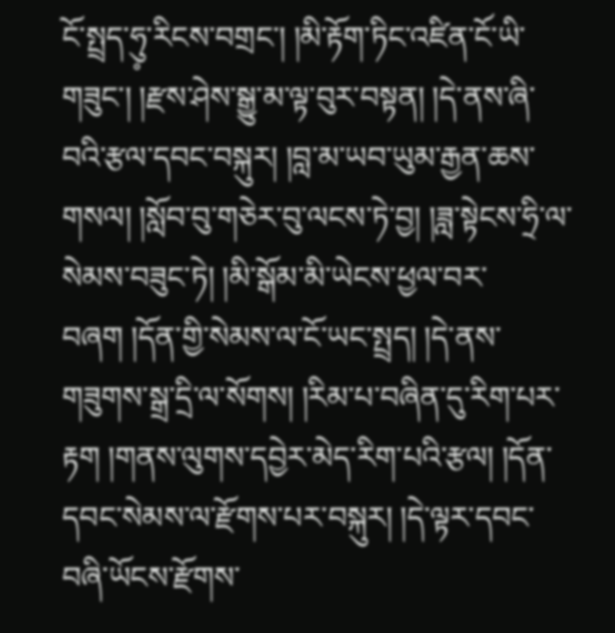ངོ་སྤྲད་ཧུ༷་རིངས་བགྲང་། །མི་རྟོག་ཏིང་འཛིན་ངོ་ཡི་གཟུང་། །རྫས་ཤེས་སྒྱུ་མ་ལྟ་བུར་བསྟན། །དེ་ནས་ཞི་བའི་རྩལ་དབང་བསྐུར། །བླ་མ་ཡབ་ཡུམ་རྒྱན་ཆས་གསལ། །སློབ་བུ་གཅེར་བུ་ལངས་ཏེ་བྱ། །ཟླ་སྟེངས་ཧྲི་ལ་སེམས་བཟུང་ཏེ། །མི་སྒོམ་མི་ཡེངས་ཕྱལ་བར་བཞག །དོན་གྱི་སེམས་ལ་ངོ་ཡང་སྤྲད། །དེ་ནས་གཟུགས་སྒྲ་དྲི་ལ་སོགས། །རིམ་པ་བཞིན་དུ་རིག་པར་རྟག །གནས་ལུགས་དབྱེར་མེད་རིག་པའི་རྩལ། །དོན་དབང་སེམས་ལ་རྫོགས་པར་བསྐུར། །དེ་ལྟར་དབང་བཞི་ཡོངས་རྫོགས་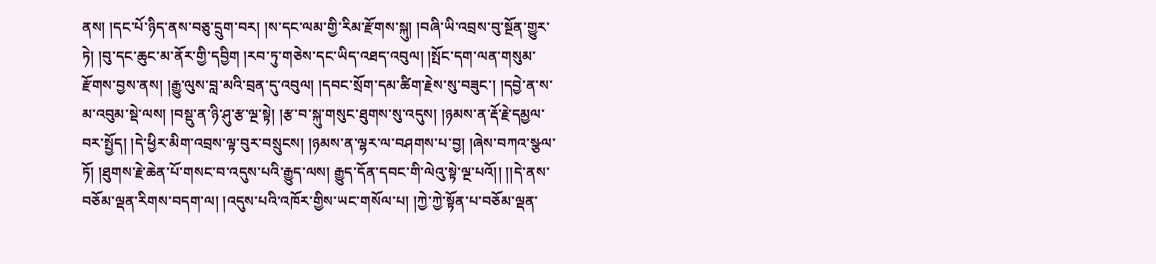ནས། །དང་པོ་ཉིད་ནས་བཅུ་དྲུག་བར། །ས་དང་ལམ་གྱི་རིམ་རྫོགས་སྐུ། །བཞི་ཡི་འབྲས་བུ་སྔོན་གྱུར་ཏེ། །བུ་དང་ཆུང་མ་ནོར་གྱི་དབྱིག །རབ་ཏུ་གཅེས་དང་ཡིད་འཐད་འབུལ། །སྤོང་དག་ལན་གསུམ་རྫོགས་བྱས་ནས། །རྒྱུ་ལུས་བླ་མའི་བྲན་དུ་འབུལ། །དབང་སྲོག་དམ་ཚིག་རྗེས་སུ་བཟུང་། །དབྱེ་ན་ས་མ་འབུམ་སྡེ་ལས། །བསྡུ་ན་ཉི་ཤུ་རྩ་ལྔ་སྟེ། །རྩ་བ་སྐུ་གསུང་ཐུགས་སུ་འདུས། །ཉམས་ན་རྡོ་རྗེ་དམྱལ་བར་སྤྱོད། །དེ་ཕྱིར་མིག་འབྲས་ལྟ་བུར་བསྲུངས། །ཉམས་ན་ལྷར་ལ་བཤགས་པ་བྱ། །ཞེས་བཀའ་སྩལ་ཏོ། །ཐུགས་རྗེ་ཆེན་པོ་གསང་བ་འདུས་པའི་རྒྱུད་ལས། རྒྱུད་དོན་དབང་གི་ལེའུ་སྟེ་ལྔ་པའོ།། །།དེ་ནས་བཅོམ་ལྡན་རིགས་བདག་ལ། །འདུས་པའི་འཁོར་གྱིས་ཡང་གསོལ་པ། །ཀྱེ་ཀྱེ་སྟོན་པ་བཅོམ་ལྡན་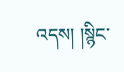འདས། །སྙིང་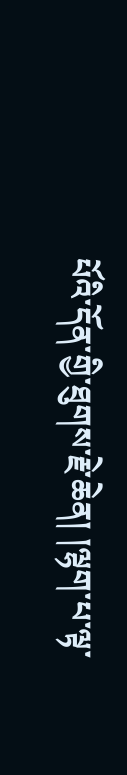པོའི་དོན་གྱི་ཐུགས་རྗེ་ཆེན། །ལྷག་པ་ལྟ་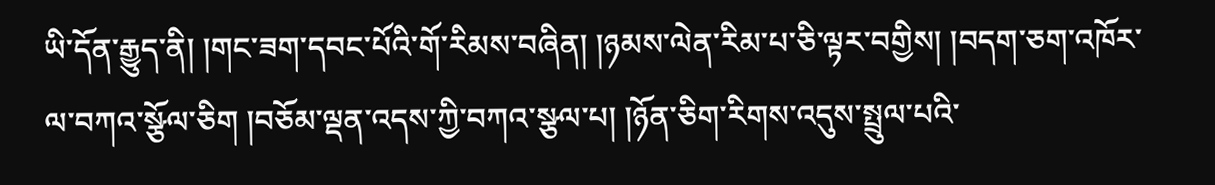ཡི་དོན་རྒྱུད་ནི། །གང་ཟག་དབང་པོའི་གོ་རིམས་བཞིན། །ཉམས་ལེན་རིམ་པ་ཅི་ལྟར་བགྱིས། །བདག་ཅག་འཁོར་ལ་བཀའ་སྩོལ་ཅིག །བཅོམ་ལྡན་འདས་ཀྱི་བཀའ་སྩལ་པ། །ཉོན་ཅིག་རིགས་འདུས་སྤྲུལ་པའི་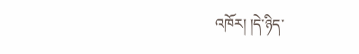འཁོར། །དེ་ཉིད་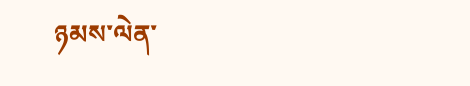ཉམས་ལེན་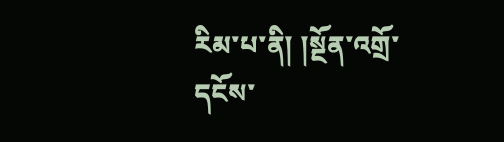རིམ་པ་ནི། །སྔོན་འགྲོ་དངོས་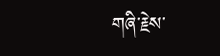གཞི་རྗེས་